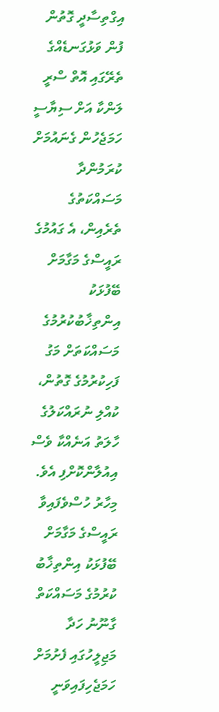އިގްތިސާދީ ގޮތުން ފުން ވަޅުގަނޑެއްގެ ތެރޭގައި އޮތް ސްރީ ލަންކާ އަށް ސިޔާސީ ހަމަޖެހުން ގެނައުމަށް ކުރަމުންދާ މަސައްކަތުގެ ތެރެއިން، އެ ގައުމުގެ ރައީސްގެ މަގާމަށް ބޭފުޅަކު އިންތިޚާބުކުރުމުގެ މަސައްކަތަށް މަގު ފަހިކުރުމުގެ ގޮތުން، ކުއްލި ނުރައްކަލުގެ ހާލަތު އަނެއްކާ ވެސް އިއުލާންކޮށްފި އެވެ.
މިހާރު ހުސްވެފައިވާ ރައީސްގެ މަގާމަށް ބޭފުޅަކު އިންތިޚާބު ކުރުމުގެ މަސައްކަތް ގާނޫނު ހަދާ މަޖިލީހުގައި ފެށުމަށް ހަމަޖެހިފައިވަނީ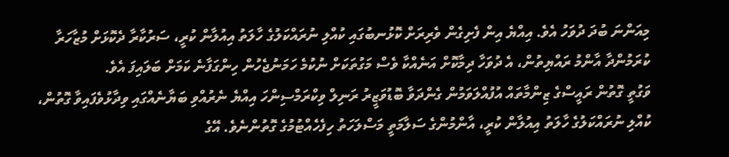މިއަންނަ ބުދަ ދުވަހު އެވެ. އިއްޔެ އިން ފެށިގެން ވެރިރަށް ކޮޅުނބުގައި ކުއްލި ނުރައްކަލުގެ ހާލަތު އިއުލާން ކުރީ، ސަރުކާރާ ދެކޮޅަށް މުޒާހަރާ ކުރަމުންދާ އާންމު ރައްޔިތުން، އެ ދުވަހާ ދިމާކޮށް އަނެއްކާ ވެސް މަގުތަކަށް ނުކުމެ ހަމަނުޖެހުން ހިންގަފާނެ ކަމަށް ބަލައިފަ އެވެ.
ވަގުތީ ގޮތުން ރައީސްގެ ޒިންމާތައް އުފުއްލަވަމުން ގެންދަވާ ބޮޑުވަޒީރު ރަނިލް ވިކްރަމްސިންހަ އިއްޔެ ނެރުއްވި ބަޔާނެއްގައި ވިދާޅުވެފައިވާ ގޮތުން، ކުއްލި ނުރައްކަލުގެ ހާލަތު އިއުލާން ކުރީ، އާންމުންގެ ސަލާމަތީ މަސްލަހަތު ހިފެހެއްޓުމުގެ ގޮތުންނެވެ. އޭގެ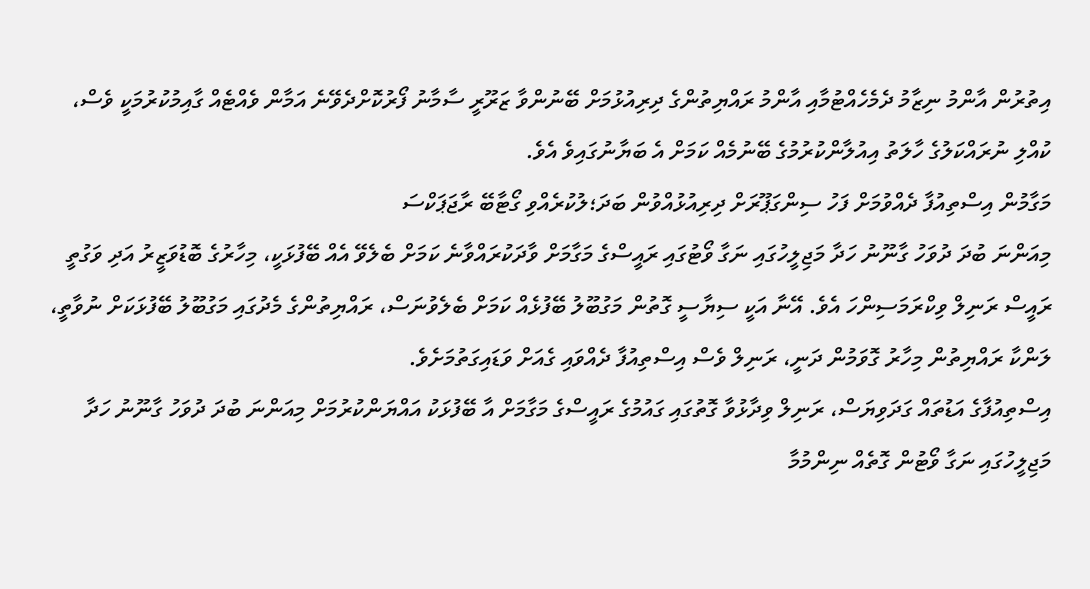އިތުރުން އާންމު ނިޒާމު ދެމެހެއްޓުމާއި އާންމު ރައްޔިތުންގެ ދިރިއުޅުމަށް ބޭނުންވާ ޒަރޫރީ ސާމާނު ފޯރުކޮށްދެވޭނެ އަމާން ވެއްޓެއް ގާއިމުކުރުމަކީ ވެސް، ކުއްލި ނުރައްކަލުގެ ހާލަތު އިއުލާންކުރުމުގެ ބޭނުމެއް ކަމަށް އެ ބަޔާނުގައިވެ އެވެ.
މަގާމުން އިސްތިއުފާ ދެއްވުމަށް ފަހު ސިންގަޕޫރަށް ދިރިއުޅުއްވުން ބަދަ؛ލުކުރެއްވި ގޯޓާބޭ ރާޖަޕަކްސަ
މިއަންނަ ބުދަ ދުވަހު ގާނޫނު ހަދާ މަޖިލީހުގައި ނަގާ ވޯޓުގައި ރައީސްގެ މަގާމަށް ވާދަކުރައްވާނެ ކަމަށް ބެލެވޭ އެއް ބޭފުޅަކީ، މިހާރުގެ ބޮޑުވަޒީރު އަދި ވަގުތީ ރައީސް ރަނިލް ވިކްރަމަސިންހަ އެވެ. އޭނާ އަކީ ސިޔާސީ ގޮތުން މަގުބޫލު ބޭފުޅެއް ކަމަށް ބެލެވުނަސް، ރައްޔިތުންގެ މެދުގައި މަގުބޫލު ބޭފުޅަކަށް ނުވާތީ، ލަންކާ ރައްޔިތުން މިހާރު ގޮވަމުން ދަނީ، ރަނިލް ވެސް އިސްތިއުފާ ދެއްވައި ގެއަށް ވަޑައިގަތުމަށެވެ.
އިސްތިއުފާގެ އަޑުތައް ގަދަވިޔަސް، ރަނިލް ވިދާޅުވާ ގޮތުގައި ގައުމުގެ ރައީސްގެ މަގާމަށް އާ ބޭފުޅަކު އައްޔަންކުރުމަށް މިއަންނަ ބުދަ ދުވަހު ގާނޫނު ހަދާ މަޖިލީހުގައި ނަގާ ވޯޓުން ގޮތެއް ނިންމުމާ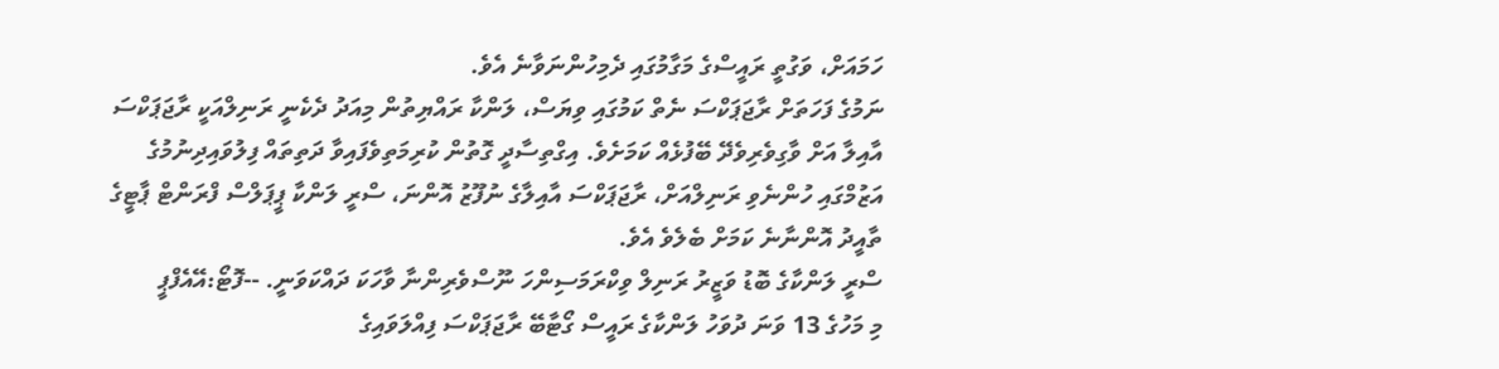ހަމައަށް، ވަގުތީ ރައީސްގެ މަގާމުގައި ދެމިހުންނަވާނެ އެވެ.
ނަމުގެ ފަހަތަށް ރާޖަޕަކްސަ ނެތް ކަމުގައި ވިޔަސް، ލަންކާ ރައްޔިތުން މިއަދު ދެކެނީ ރަނިލްއަކީ ރާޖަޕަކްސަ އާއިލާ އަށް ވާގިވެރިވެދޭ ބޭފުޅެއް ކަމަށެވެ. އިގްތިސާދީ ގޮތުން ކުރިމަތިވެފައިވާ ދަތިތައް ފިލުވައިދިނުމުގެ އަޒުމްގައި ހުންނެވި ރަނިލްއަށް، ރާޖަޕަކްސަ އާއިލާގެ ނުފޫޒު އޮންނަ، ސްރީ ލަންކާ ޕީޕަލްސް ފްރަންޓް ޕާޓީގެ ތާއީދު އޮންނާނެ ކަމަށް ބެލެވެ އެވެ.
ސްރީ ލަންކާގެ ބޮޑު ވަޒީރު ރަނިލް ވިކްރަމަސިންހަ ނޫސްވެރިންނާ ވާހަކަ ދައްކަވަނީ. --ފޮޓޯ:އޭއެފްޕީ
މި މަހުގެ 13 ވަނަ ދުވަހު ލަންކާގެ ރައީސް ގޯޓާބޭ ރާޖަޕަކްސަ ފިއްލަވައިގެ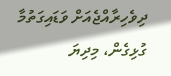ދިވެހިރާއްޖެއަށް ވަޑައިގަތުމާ ގުޅިގެން، މިދިޔަ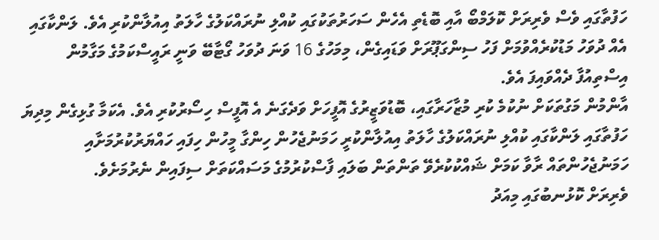ހަފުތާގައި ވެސް ވެރިރަށް ކޮލަމްބޯ އާއި ބޮޑެތި އެހެން ސަހަރުތަކުގައި ކުއްލި ނުރައްކަލުގެ ހާލަތު އިއުލާންކުރި އެވެ. ލަންކާގައި އެއް ދުވަހު މަޑުކުރެއްވުމަށް ފަހު ސިންގަޕޫރަށް ވަޑައިގެން، މިމަހުގެ 16 ވަނަ ދުވަހު ގޯޓާބޭ ވަނީ ރައީސްކަމުގެ މަގާމުން އިސްތިއުފާ ދެއްވައިފަ އެވެ.
އާންމުން މަގުތަކަށް ނުކުމެ ކުރި މުޒާހަރާގައި، ބޮޑުވަޒީރުގެ އޮފީހަށް ވަދެގަނެ އެ އޮފީސް ހިސޯރުކުރި އެވެ. އެކަމާ ގުޅިގެން މިދިޔަ ހަފުތާގައި ލަންކާގައި ކުއްލި ނުރައްކަލުގެ ހާލަތު އިއުލާންކުރީ ހަމަނުޖެހުން ހިންގާ މީހުން ހިފައި ހައްޔަރުކުރުމަށާއި ހަމަނުޖެހުންތައް ރާވާ ކަމަށް ޝައްކުކުރެވޭ ތަންތަން ބަލައި ފާސްކުރުމުގެ މަސައްކަތަށް ސިފައިން ނެރުމަށެވެ.
ވެރިރަށް ކޮޅުނބުގައި މިއަދު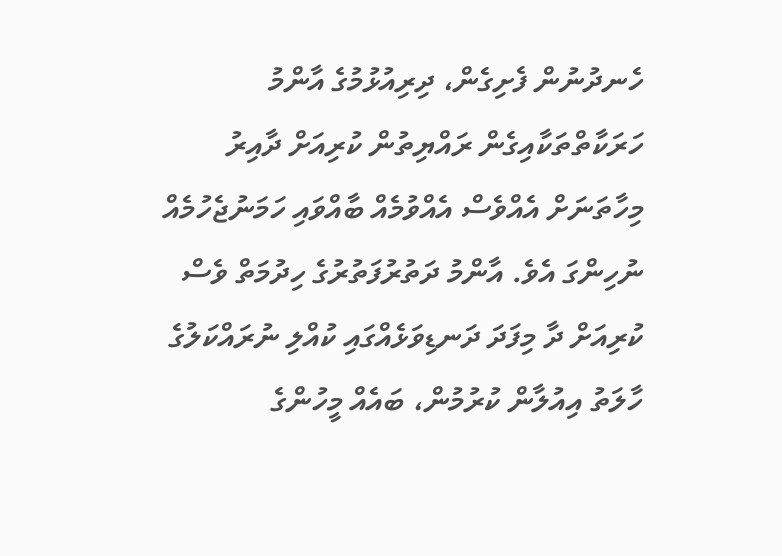ހެނދުނުން ފެށިގެން، ދިރިއުޅުމުގެ އާންމު ހަރަކާތްތަކާއިގެން ރައްޔިތުން ކުރިއަށް ދާއިރު މިހާތަނަށް އެއްވެސް އެއްވުމެއް ބާއްވައި ހަމަނުޖެހުމެއް ނުހިންގަ އެވެ. އާންމު ދަތުރުފަތުރުގެ ހިދުމަތް ވެސް ކުރިއަށް ދާ މިފަދަ ދަނޑިވަޅެއްގައި ކުއްލި ނުރައްކަލުގެ ހާލަތު އިއުލާން ކުރުމުން، ބައެއް މީހުންގެ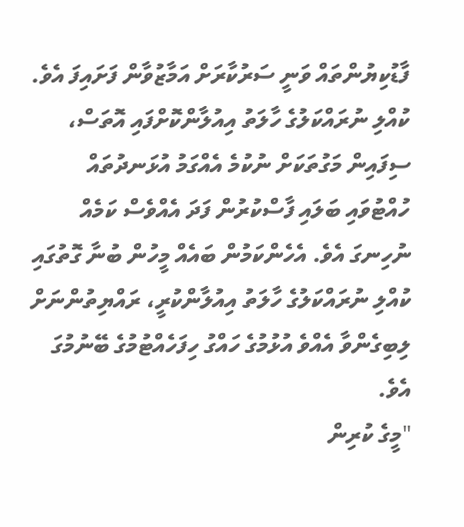ފާޑުކިޔުންތައް ވަނީ ސަރުކާރަށް އަމާޒުވާން ފަށައިފަ އެވެ.
ކުއްލި ނުރައްކަލުގެ ހާލަތު އިއުލާންކޮށްފައި އޮތަސް، ސިފައިން މަގުތަކަށް ނުކުމެ އެއްގަމު އުޅަނދުތައް ހުއްޓުވައި ބަލައި ފާސްކުރުން ފަދަ އެއްވެސް ކަމެއް ނުހިނގަ އެވެ. އެހެންކަމުން ބައެއް މީހުން ބުނާ ގޮތުގައި ކުއްލި ނުރައްކަލުގެ ހާލަތު އިއުލާންކުރީ، ރައްޔިތުންނަށް ލިބިގެންވާ އެއްވެ އުޅުމުގެ ހައްގު ހިފަހެއްޓުމުގެ ބޭނުމުގަ އެވެ.
"މީގެ ކުރިން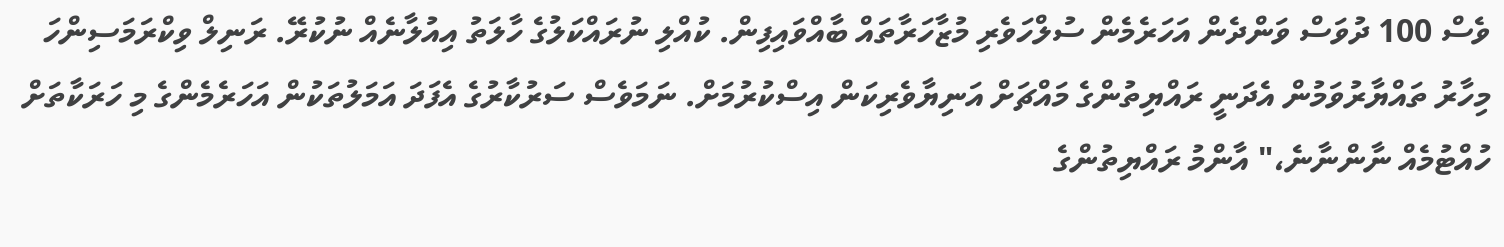ވެސް 100 ދުވަސް ވަންދެން އަހަރެމެން ސުލްހަވެރި މުޒާހަރާތައް ބާއްވައިފިން. ކުއްލި ނުރައްކަލުގެ ހާލަތު އިއުލާނެއް ނުކުރޭ. ރަނިލް ވިކްރަމަސިންހަ މިހާރު ތައްޔާރުވަމުން އެދަނީ ރައްޔިތުންގެ މައްޗަށް އަނިޔާވެރިކަން އިސްކުރުމަށް. ނަމަވެސް ސަރުކާރުގެ އެފަދަ އަމަލުތަކުން އަހަރެމެންގެ މި ހަރަކާތަށް ހުއްޓުމެއް ނާންނާނެ،" އާންމު ރައްޔިތުންގެ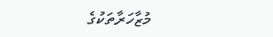މުޒާހަރާތަކުގެ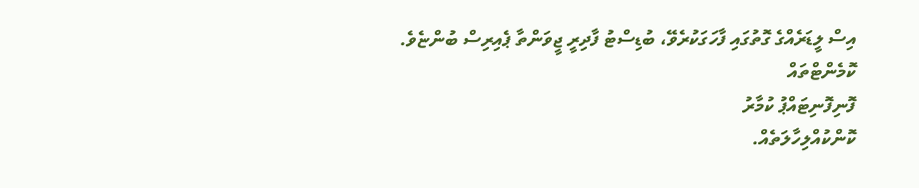އިސް ލީޑަރެއްގެ ގޮތުގައި ފާހަގަކުރެވޭ، ބުޑިސްޓު ފާދިރީ ޖީވަންތާ ޕެއިރިސް ބުންޏެވެ.
ކޮމެންޓްތައް
ފޮނިފޮނިޓައްޕު ކުމާރު
ކޮންކުއްލިހާލަތެއް.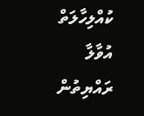ކުއްލިހާލަތް އުވާލާ ރައްޔިތުން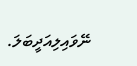ނޭވައިލިއަދީބަލަ.